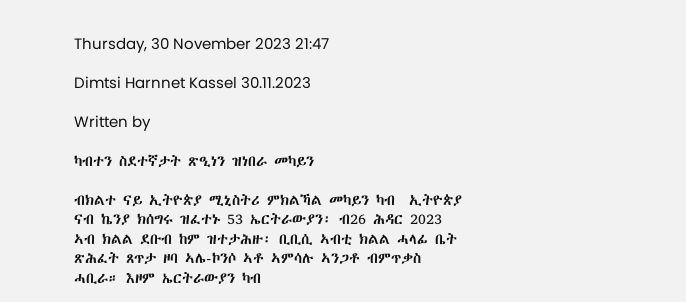Thursday, 30 November 2023 21:47

Dimtsi Harnnet Kassel 30.11.2023

Written by

ካብተን ስደተኛታት ጽዒነን ዝነበራ መካይን

ብክልተ ናይ ኢትዮጵያ ሚኒስትሪ ምክልኻል መካይን ካብ  ኢትዮጵያ ናብ ኬንያ ክሰግሩ ዝፈተኑ 53 ኤርትራውያን፡ ብ26 ሕዳር 2023  ኣብ ክልል ደቡብ ከም ዝተታሕዙ፡ ቢቢሲ ኣብቲ ክልል ሓላፊ ቤት ጽሕፈት ጸጥታ ዞባ ኣሌ-ኮንሶ ኣቶ ኣምሳሉ ኣንጋቶ ብምጥቃስ  ሓቢራ። እዞም ኤርትራውያን ካብ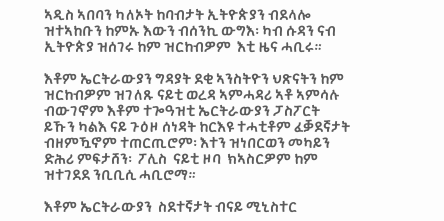ኣዲስ ኣበባን ካለኦት ከባብታት ኢትዮጵያን ብደላሎ ዝተኣከቡን ከምኡ እውን ብሰንኪ ውግእ፡ ካብ ሱዳን ናብ ኢትዮጵያ ዝሰገሩ ከም ዝርከብዎም  እቲ ዜና ሓቢሩ።

እቶም ኤርትራውያን ግዳያት ደቂ ኣንስትዮን ህጽናትን ከም ዝርከብዎም ዝገለጹ ናይቲ ወረዳ ኣምሓዳሪ ኣቶ ኣምሳሉ ብውገኖም እቶም ተጐዓዝቲ ኤርትራውያን ፓስፖርት ይኹን ካልእ ናይ ጉዕዞ ሰነዳት ከርእዩ ተሓቲቶም ፈቓደኛታት ብዘምዃኖም ተጠርጢሮም፡ እተን ዝነበርወን መካይን ድሕሪ ምፍታሸን፡  ፖሊስ  ናይቲ ዞባ  ክኣስርዎም ከም ዝተገደደ ንቢቢሲ ሓቢሮማ።

እቶም ኤርትራውያን  ስደተኛታት ብናይ ሚኒስተር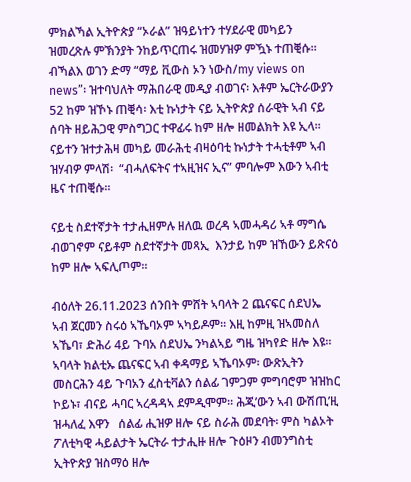ምክልኻል ኢትዮጵያ “ኦራል” ዝዓይነተን ተሃደራዊ መካይን  ዝመረጽሉ ምኽንያት ንከይጥርጠሩ ዝመሃዝዎ ምዃኑ ተጠቒሱ። ብኻልእ ወገን ድማ “ማይ ቪውስ ኦን ነውስ/my views on news”፡ ዝተባህለት ማሕበራዊ መዲያ ብወገና፡ እቶም ኤርትራውያን 52 ከም ዝኾኑ ጠቒሳ፡ እቲ ኩነታት ናይ ኢትዮጵያ ሰራዊት ኣብ ናይ ሰባት ዘይሕጋዊ ምስግጋር ተዋፊሩ ከም ዘሎ ዘመልክት እዩ ኢላ። ናይተን ዝተታሕዛ መካይ መራሕቲ ብዛዕባቲ ኩነታት ተሓቲቶም ኣብ ዝሃብዎ ምላሽ፡  “ብሓለፍትና ተኣዚዝና ኢና” ምባሎም እውን ኣብቲ ዜና ተጠቒሱ።

ናይቲ ስደተኛታት ተታሒዘምሉ ዘለዉ ወረዳ ኣመሓዳሪ ኣቶ ማግሴ ብወገኖም ናይቶም ስደተኛታት መጻኢ  እንታይ ከም ዝኸውን ይጽናዕ ከም ዘሎ ኣፍሊጦም።

ብዕለት 26.11.2023 ሰንበት ምሸት ኣባላት 2 ጨናፍር ሰደህኤ ኣብ ጀርመን ስሩዕ ኣኼባኦም ኣካይዶም። እዚ ከምዚ ዝኣመስለ ኣኼባ፣ ድሕሪ 4ይ ጉባአ ሰደህኤ ንካልኣይ ግዜ ዝካየድ ዘሎ እዩ። ኣባላት ክልቲኡ ጨናፍር ኣብ ቀዳማይ ኣኼባኦም፡ ውጽኢትን መስርሕን 4ይ ጉባአን ፈስቲቫልን ሰልፊ ገምጋም ምግባሮም ዝዝከር ኮይኑ፣ ብናይ ሓባር ኣረዳዳኣ ደምዲሞም። ሕጂ’ውን ኣብ ውሽጢ’ዚ ዝሓለፈ እዋን   ሰልፊ ሒዝዎ ዘሎ ናይ ስራሕ መደባት፡ ምስ ካልኦት ፖለቲካዊ ሓይልታት ኤርትራ ተታሒዙ ዘሎ ጉዕዞን ብመንግስቲ ኢትዮጵያ ዝስማዕ ዘሎ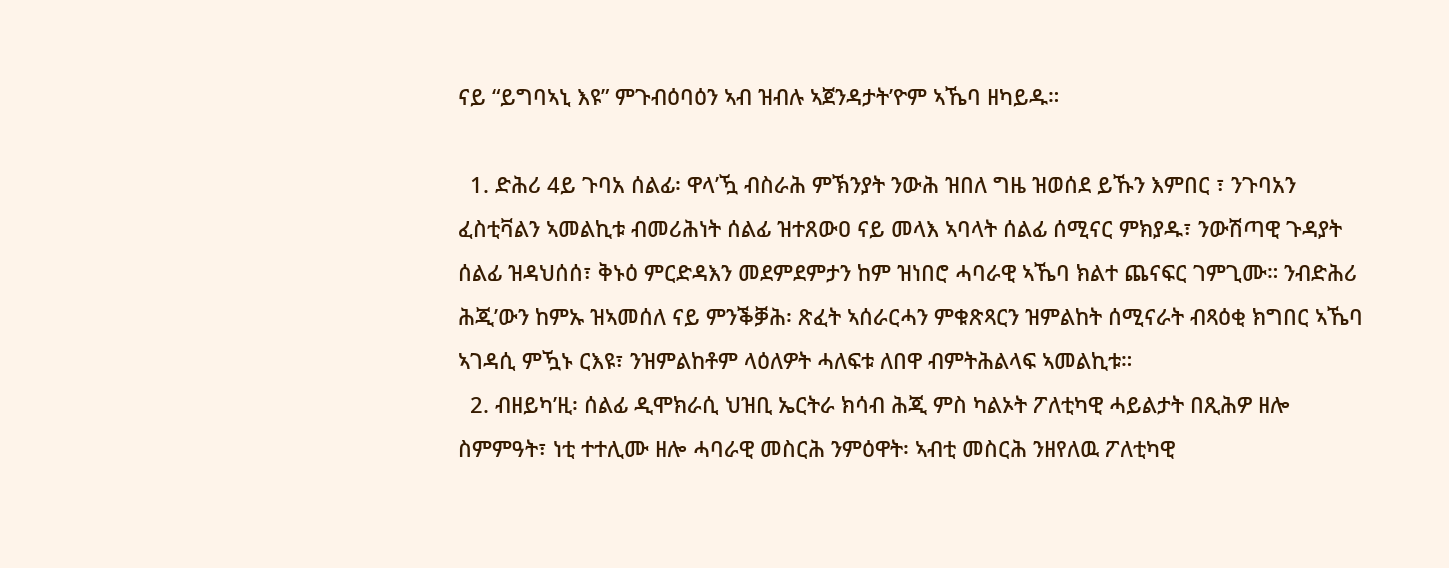ናይ “ይግባኣኒ እዩ” ምጉብዕባዕን ኣብ ዝብሉ ኣጀንዳታት’ዮም ኣኼባ ዘካይዱ።

  1. ድሕሪ 4ይ ጉባአ ሰልፊ፡ ዋላ’ዃ ብስራሕ ምኽንያት ንውሕ ዝበለ ግዜ ዝወሰደ ይኹን እምበር ፣ ንጉባአን ፈስቲቫልን ኣመልኪቱ ብመሪሕነት ሰልፊ ዝተጸውዐ ናይ መላእ ኣባላት ሰልፊ ሰሚናር ምክያዱ፣ ንውሽጣዊ ጉዳያት ሰልፊ ዝዳህሰሰ፣ ቅኑዕ ምርድዳእን መደምደምታን ከም ዝነበሮ ሓባራዊ ኣኼባ ክልተ ጨናፍር ገምጊሙ። ንብድሕሪ ሕጂ’ውን ከምኡ ዝኣመሰለ ናይ ምንቕቓሕ፡ ጽፈት ኣሰራርሓን ምቁጽጻርን ዝምልከት ሰሚናራት ብጻዕቂ ክግበር ኣኼባ ኣገዳሲ ምዃኑ ርእዩ፣ ንዝምልከቶም ላዕለዎት ሓለፍቱ ለበዋ ብምትሕልላፍ ኣመልኪቱ።
  2. ብዘይካ’ዚ፡ ሰልፊ ዲሞክራሲ ህዝቢ ኤርትራ ክሳብ ሕጂ ምስ ካልኦት ፖለቲካዊ ሓይልታት በጺሕዎ ዘሎ ስምምዓት፣ ነቲ ተተሊሙ ዘሎ ሓባራዊ መስርሕ ንምዕዋት፡ ኣብቲ መስርሕ ንዘየለዉ ፖለቲካዊ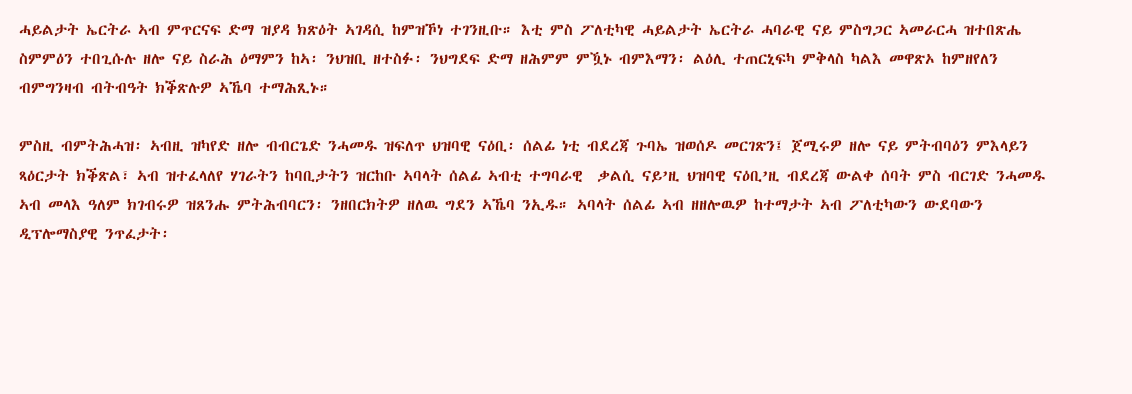ሓይልታት ኤርትራ ኣብ ምጥርናፍ ድማ ዝያዳ ክጽዕት ኣገዳሲ ከምዝኾነ ተገንዚቡ። እቲ ምስ ፖለቲካዊ ሓይልታት ኤርትራ ሓባራዊ ናይ ምስግጋር ኣመራርሓ ዝተበጽሔ ስምምዕን ተበጊሱሉ ዘሎ ናይ ስራሕ ዕማምን ከኣ፡ ንህዝቢ ዘተስፉ፡ ንህግደፍ ድማ ዘሕምም ምዃኑ ብምእማን፡ ልዕሊ ተጠርኒፍካ ምቅላስ ካልእ መዋጽኦ ከምዘየለን ብምግንዛብ ብትብዓት ክቕጽሉዎ ኣኼባ ተማሕጺኑ።

ምስዚ ብምትሕሓዝ፡ ኣብዚ ዝካየድ ዘሎ ብብርጌድ ንሓመዱ ዝፍለጥ ህዝባዊ ናዕቢ፡ ሰልፊ ነቲ ብደረጃ ጉባኤ ዝወሰዶ መርገጽን፤ ጀሚሩዎ ዘሎ ናይ ምትብባዕን ምእላይን ጻዕርታት ክቕጽል፣ ኣብ ዝተፈላለየ ሃገራትን ከባቢታትን ዝርከቡ ኣባላት ሰልፊ ኣብቲ ተግባራዊ  ቃልሲ ናይ’ዚ ህዝባዊ ናዕቢ’ዚ ብደረጃ ውልቀ ሰባት ምስ ብርገድ ንሓመዱ ኣብ መላእ ዓለም ክገብሩዎ ዝጸንሑ ምትሕብባርን፡ ንዘበርክትዎ ዘለዉ ግደን ኣኼባ ንኢዱ። ኣባላት ሰልፊ ኣብ ዘዘሎዉዎ ከተማታት ኣብ ፖለቲካውን ውደባውን ዲፕሎማስያዊ ንጥፈታት፡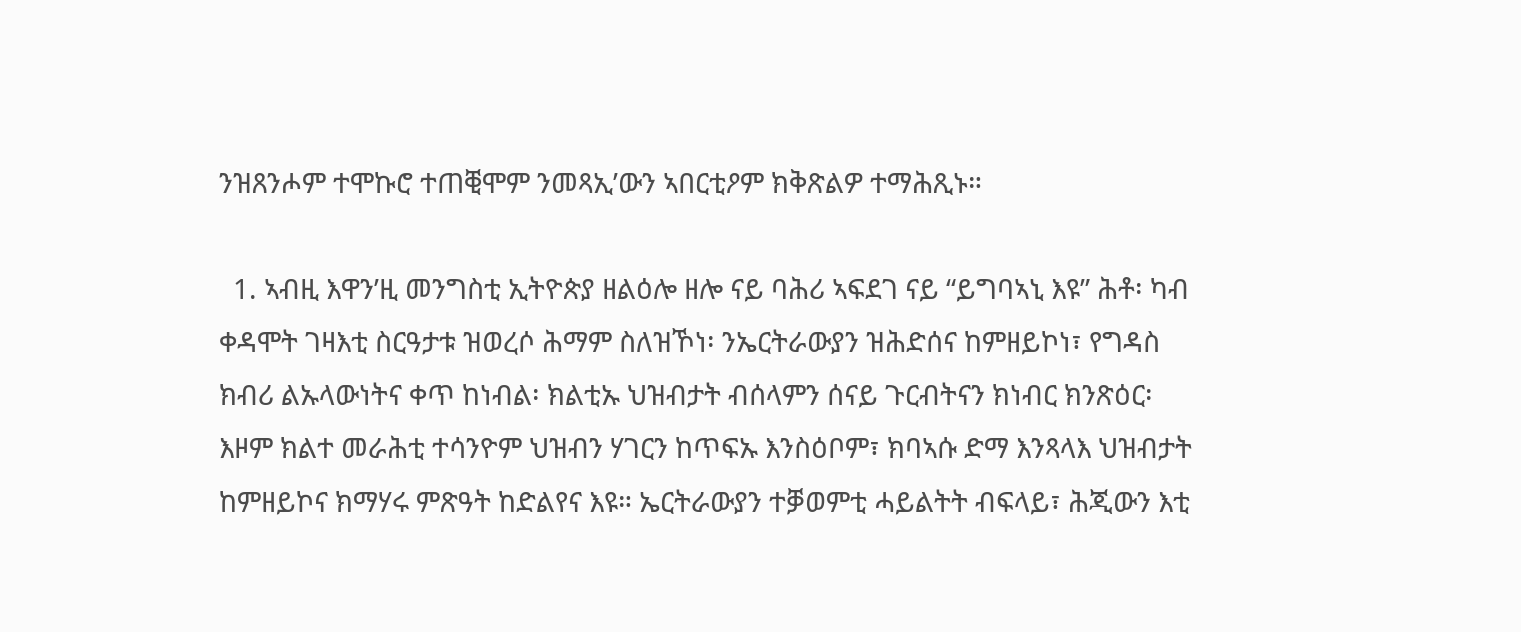ንዝጸንሖም ተሞኩሮ ተጠቒሞም ንመጻኢ’ውን ኣበርቲዖም ክቅጽልዎ ተማሕጺኑ።

  1. ኣብዚ እዋን’ዚ መንግስቲ ኢትዮጵያ ዘልዕሎ ዘሎ ናይ ባሕሪ ኣፍደገ ናይ “ይግባኣኒ እዩ” ሕቶ፡ ካብ ቀዳሞት ገዛእቲ ስርዓታቱ ዝወረሶ ሕማም ስለዝኾነ፡ ንኤርትራውያን ዝሕድሰና ከምዘይኮነ፣ የግዳስ ክብሪ ልኡላውነትና ቀጥ ከነብል፡ ክልቲኡ ህዝብታት ብሰላምን ሰናይ ጉርብትናን ክነብር ክንጽዕር፡ እዞም ክልተ መራሕቲ ተሳንዮም ህዝብን ሃገርን ከጥፍኡ እንስዕቦም፣ ክባኣሱ ድማ እንጻላእ ህዝብታት ከምዘይኮና ክማሃሩ ምጽዓት ከድልየና እዩ። ኤርትራውያን ተቓወምቲ ሓይልትት ብፍላይ፣ ሕጂውን እቲ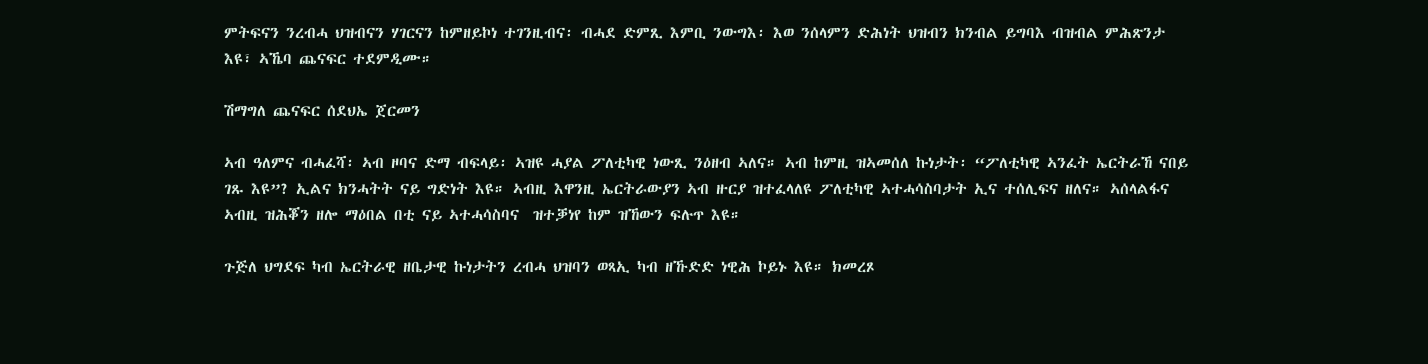ምትፍናን ንረብሓ ህዝብናን ሃገርናን ከምዘይኮነ ተገንዚብና፡ ብሓደ ድምጺ እምቢ ንውግእ፡ እወ ንሰላምን ድሕነት ህዝብን ክንብል ይግባእ ብዝብል ምሕጽንታ እዩ፣ ኣኼባ ጨናፍር ተደምዲሙ።

ሽማግለ ጨናፍር ሰደህኤ ጀርመን

ኣብ ዓለምና ብሓፈሻ፡ ኣብ ዞባና ድማ ብፍላይ፡ ኣዝዩ ሓያል ፖለቲካዊ ነውጺ ንዕዘብ ኣለና። ኣብ ከምዚ ዝኣመሰለ ኩነታት፡ “ፖለቲካዊ ኣንፈት ኤርትራኸ ናበይ ገጹ እዩ”? ኢልና ክንሓትት ናይ ግድነት እዩ። ኣብዚ እዋንዚ ኤርትራውያን ኣብ ዙርያ ዝተፈላለዩ ፖለቲካዊ ኣተሓሳስባታት ኢና ተሰሊፍና ዘለና። ኣሰላልፋና ኣብዚ ዝሕቖን ዘሎ ማዕበል በቲ ናይ ኣተሓሳስባና  ዝተቓነየ ከም ዝኸውን ፍሉጥ እዩ።

ጉጅለ ህግደፍ ካብ ኤርትራዊ ዘቤታዊ ኩነታትን ረብሓ ህዝባን ወጻኢ ካብ ዘኹድድ ነዊሕ ኮይኑ እዩ። ክመረጾ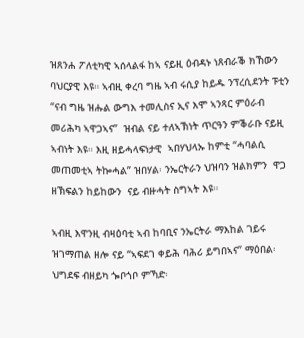ዝጸንሐ ፖለቲካዊ ኣሰላልፋ ከኣ ናይዚ ዕብዳኑ ነጸብራቕ ክኸውን ባህርያዊ እዩ። ኣብዚ ቀረባ ግዜ ኣብ ሩሲያ ከይዱ ንፕረሲደንት ፑቲን “ናብ ግዜ ዝሑል ውግእ ተመሊስና ኢና እሞ ኣንጻር ምዕራብ መሪሕካ ኣዋጋኣና”  ዝብል ናይ ተለኣኽነት ጥርዓን ምቕራቡ ናይዚ ኣብነት እዩ። እዚ ዘይሓላፍነታዊ  ኣበሃህላኡ ከምቲ “ሓባልሲ መጠመቲኣ ትኰሓል” ዝበሃል፡ ንኤርትራን ህዝባን ዝልክምን  ዋጋ ዘኽፍልን ከይከውን  ናይ ብዙሓት ስግኣት እዩ።

ኣብዚ እዋንዚ ብዛዕባቲ ኣብ ከባቢና ንኤርትራ ማእከል ገይሩ ዝገማጠል ዘሎ ናይ “ኣፍደገ ቀይሕ ባሕሪ ይግበኣና” ማዕበል፡ ህግደፍ ብዘይካ ጐቦጎቦ ምኻድ፡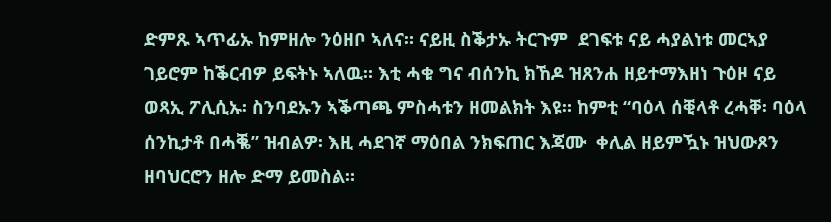ድምጹ ኣጥፊኡ ከምዘሎ ንዕዘቦ ኣለና። ናይዚ ስቕታኡ ትርጉም  ደገፍቱ ናይ ሓያልነቱ መርኣያ ገይሮም ከቕርብዎ ይፍትኑ ኣለዉ። እቲ ሓቁ ግና ብሰንኪ ክኸዶ ዝጸንሐ ዘይተማእዘነ ጉዕዞ ናይ ወጻኢ ፖሊሲኡ፡ ስንባደኡን ኣቕጣጫ ምስሓቱን ዘመልክት እዩ። ከምቲ “ባዕላ ሰቒላቶ ረሓቐ፡ ባዕላ ሰንኪታቶ በሓቘ” ዝብልዎ፡ እዚ ሓደገኛ ማዕበል ንክፍጠር እጃሙ  ቀሊል ዘይምዃኑ ዝህውጾን ዘባህርሮን ዘሎ ድማ ይመስል።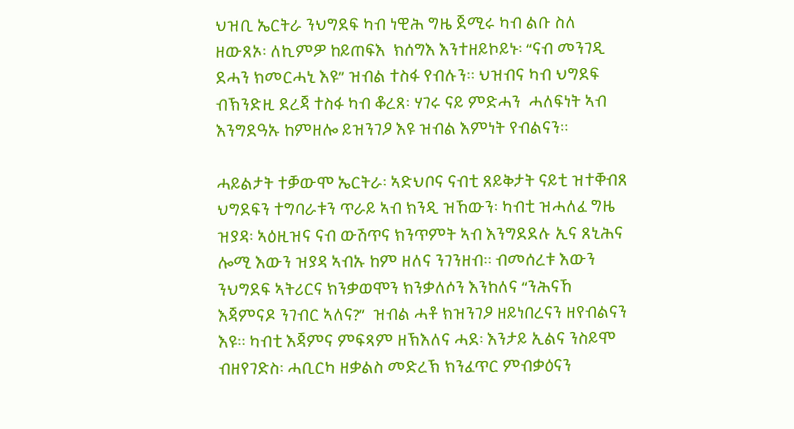ህዝቢ ኤርትራ ንህግደፍ ካብ ነዊሕ ግዜ ጀሚሩ ካብ ልቡ ስለ ዘውጸኦ፡ ለኪምዎ ከይጠፍእ  ክሰግእ እንተዘይኮይኑ፡ “ናብ መንገዲ ደሓን ክመርሓኒ እዩ” ዝብል ተስፋ የብሉን። ህዝብና ካብ ህግደፍ ብኽንድዚ ደረጃ ተስፋ ካብ ቆረጸ፡ ሃገሩ ናይ ምድሓን  ሓለፍነት ኣብ እንግደዓኡ ከምዘሎ ይዝንገዖ እዩ ዝብል እምነት የብልናን።

ሓይልታት ተቓውሞ ኤርትራ፡ ኣድህቦና ናብቲ ጸይቅታት ናይቲ ዝተቐብጸ ህግደፍን ተግባራቱን ጥራይ ኣብ ክንዲ ዝኸውን፡ ካብቲ ዝሓለፈ ግዜ ዝያዳ፡ ኣዕዚዝና ናብ ውሽጥና ክንጥምት ኣብ እንግደደሉ ኢና ጸኒሕና ሎሚ እውን ዝያዳ ኣብኡ ከም ዘለና ንገንዘብ። ብመሰረቱ እውን ንህግደፍ ኣትሪርና ክንቃወሞን ክንቃለሶን እንከለና “ንሕናኸ  እጃምናዶ ንገብር ኣለና?”  ዝብል ሓቶ ክዝንገዖ ዘይነበረናን ዘየብልናን እዩ። ካብቲ እጃምና ምፍጻም ዘኽእለና ሓደ፡ እንታይ ኢልና ንስይሞ ብዘየገድስ፡ ሓቢርካ ዘቃልስ መድረኽ ክንፈጥር ምብቃዕናን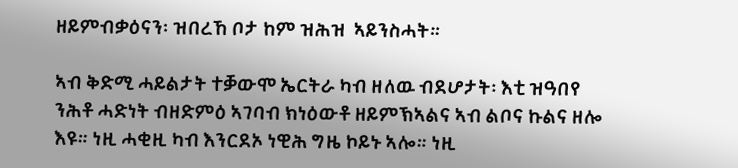ዘይምብቃዕናን፡ ዝበረኸ ቦታ ከም ዝሕዝ  ኣይንስሓት።

ኣብ ቅድሚ ሓይልታት ተቓውሞ ኤርትራ ካብ ዘለዉ ብደሆታት፡ እቲ ዝዓበየ ንሕቶ ሓድነት ብዘድምዕ ኣገባብ ክነዕውቶ ዘይምኽኣልና ኣብ ልቦና ኩልና ዘሎ እዩ። ነዚ ሓቂዚ ካብ እንርደኦ ነዊሕ ግዜ ኮይኑ ኣሎ። ነዚ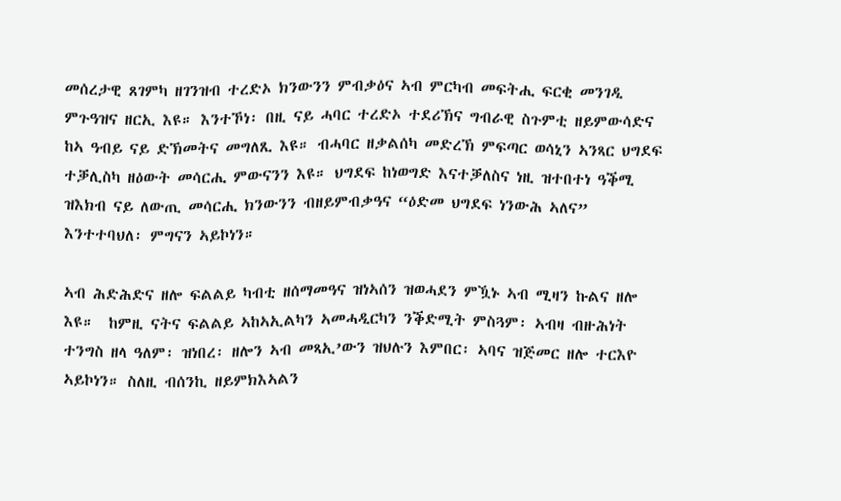መሰረታዊ ጸገምካ ዘገንዝብ ተረድኦ ክንውንን ምብቃዕና ኣብ ምርካብ መፍትሒ ፍርቂ መንገዲ ምጉዓዝና ዘርኢ እዩ። እንተኾነ፡ በዚ ናይ ሓባር ተረድኦ ተደሪኽና ግብራዊ ስጉምቲ ዘይምውሳድና ከኣ ዓብይ ናይ ድኽመትና መግለጺ እዩ። ብሓባር ዘቃልሰካ መድረኽ ምፍጣር ወሳኒን ኣንጻር ህግደፍ ተቓሊስካ ዘዕውት መሳርሒ ምውናንን እዩ። ህግደፍ ከነወግድ እናተቓለስና ነዚ ዝተበተነ ዓቕሚ ዝእክብ ናይ ለውጢ መሳርሒ ክንውንን ብዘይምብቃዓና “ዕድመ ህግደፍ ነንውሕ ኣለና”  እንተተባህለ፡ ምግናን ኣይኮነን።

ኣብ ሕድሕድና ዘሎ ፍልልይ ካብቲ ዘሰማመዓና ዝነኣሰን ዝወሓደን ምዃኑ ኣብ ሚዛን ኩልና ዘሎ እዩ።  ከምዚ ናትና ፍልልይ ኣከኣኢልካን ኣመሓዲርካን ንቕድሚት ምስጓም፡ ኣብዛ ብዙሕነት ተንግስ ዘላ ዓለም፡ ዝነበረ፡ ዘሎን ኣብ መጻኢ’ውን ዝህሉን እምበር፡ ኣባና ዝጅመር ዘሎ ተርእዮ ኣይኮነን። ስለዚ ብሰንኪ ዘይምክእኣልን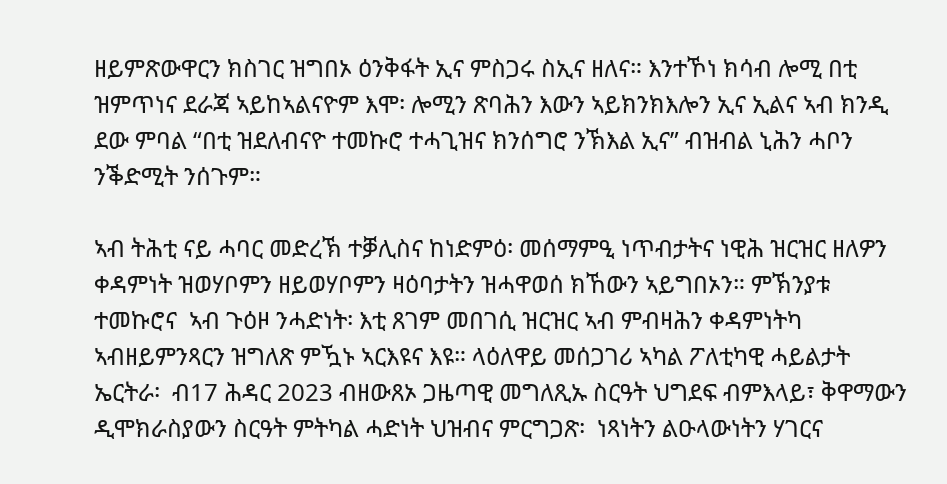ዘይምጽውዋርን ክስገር ዝግበኦ ዕንቅፋት ኢና ምስጋሩ ስኢና ዘለና። እንተኾነ ክሳብ ሎሚ በቲ ዝምጥነና ደራጃ ኣይከኣልናዮም እሞ፡ ሎሚን ጽባሕን እውን ኣይክንክእሎን ኢና ኢልና ኣብ ክንዲ ደው ምባል “በቲ ዝደለብናዮ ተመኩሮ ተሓጊዝና ክንሰግሮ ንኽእል ኢና” ብዝብል ኒሕን ሓቦን ንቕድሚት ንሰጉም።

ኣብ ትሕቲ ናይ ሓባር መድረኽ ተቓሊስና ከነድምዕ፡ መሰማምዒ ነጥብታትና ነዊሕ ዝርዝር ዘለዎን ቀዳምነት ዝወሃቦምን ዘይወሃቦምን ዛዕባታትን ዝሓዋወሰ ክኸውን ኣይግበኦን። ምኽንያቱ ተመኩሮና  ኣብ ጉዕዞ ንሓድነት፡ እቲ ጸገም መበገሲ ዝርዝር ኣብ ምብዛሕን ቀዳምነትካ ኣብዘይምንጻርን ዝግለጽ ምዃኑ ኣርእዩና እዩ። ላዕለዋይ መሰጋገሪ ኣካል ፖለቲካዊ ሓይልታት ኤርትራ፡  ብ17 ሕዳር 2023 ብዘውጸኦ ጋዜጣዊ መግለጺኡ ስርዓት ህግደፍ ብምእላይ፣ ቅዋማውን ዲሞክራስያውን ስርዓት ምትካል ሓድነት ህዝብና ምርግጋጽ፡  ነጻነትን ልዑላውነትን ሃገርና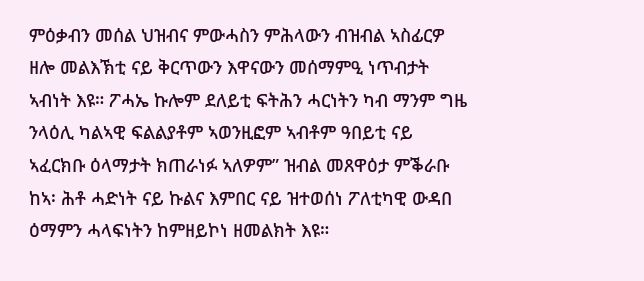ምዕቃብን መሰል ህዝብና ምውሓስን ምሕላውን ብዝብል ኣስፊርዎ ዘሎ መልእኽቲ ናይ ቅርጥውን እዋናውን መሰማምዒ ነጥብታት ኣብነት እዩ። ፖሓኤ ኩሎም ደለይቲ ፍትሕን ሓርነትን ካብ ማንም ግዜ ንላዕሊ ካልኣዊ ፍልልያቶም ኣወንዚፎም ኣብቶም ዓበይቲ ናይ ኣፈርክቡ ዕላማታት ክጠራነፉ ኣለዎም” ዝብል መጸዋዕታ ምቕራቡ ከኣ፡ ሕቶ ሓድነት ናይ ኩልና እምበር ናይ ዝተወሰነ ፖለቲካዊ ውዳበ ዕማምን ሓላፍነትን ከምዘይኮነ ዘመልክት እዩ።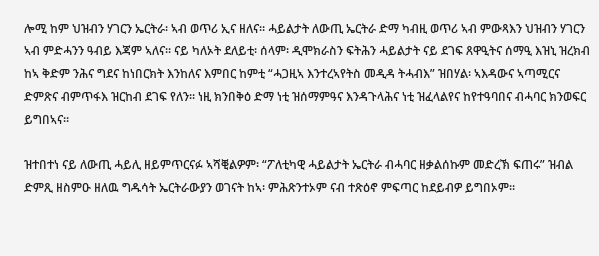ሎሚ ከም ህዝብን ሃገርን ኤርትራ፡ ኣብ ወጥሪ ኢና ዘለና። ሓይልታት ለውጢ ኤርትራ ድማ ካብዚ ወጥሪ ኣብ ምውጻእን ህዝብን ሃገርን ኣብ ምድሓንን ዓብይ እጃም ኣለና። ናይ ካለኦት ደለይቲ፡ ሰላም፡ ዲሞክራስን ፍትሕን ሓይልታት ናይ ደገፍ ጸዋዒትና ሰማዒ እዝኒ ዝረክብ ከኣ ቅድም ንሕና ግደና ከነበርክት እንከለና እምበር ከምቲ “ሓጋዚኣ እንተረኣየትስ መዲዳ ትሓብእ” ዝበሃል፡ ኣእዳውና ኣጣሚርና ድምጽና ብምጥፋእ ዝርከብ ደገፍ የለን። ነዚ ክንበቅዕ ድማ ነቲ ዝሰማምዓና እንዳጉላሕና ነቲ ዝፈላልየና ከየተዓባበና ብሓባር ክንወፍር ይግበኣና።

ዝተበተነ ናይ ለውጢ ሓይሊ ዘይምጥርናፉ ኣሻቒልዎም፡ “ፖለቲካዊ ሓይልታት ኤርትራ ብሓባር ዘቃልሰኩም መድረኽ ፍጠሩ” ዝብል ድምጺ ዘስምዑ ዘለዉ ግዱሳት ኤርትራውያን ወገናት ከኣ፡ ምሕጽንተኦም ናብ ተጽዕኖ ምፍጣር ከደይብዎ ይግበኦም።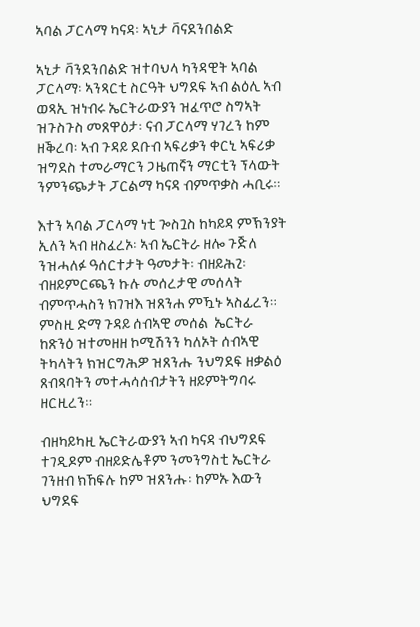ኣባል ፓርላማ ካናዳ፡ ኣኒታ ቫናደንበልድ

ኣኒታ ቫንደንበልድ ዝተባህላ ካንዳዊት ኣባል ፓርላማ፡ ኣንጻርቲ ስርዓት ህግደፍ ኣብ ልዕሊ ኣብ ወጻኢ ዝነብሩ ኤርትራውያን ዝፈጥሮ ስግኣት ዝጉስጉስ መጸዋዕታ፡ ናብ ፓርላማ ሃገረን ከም ዘቕረባ፡ ኣብ ጉዳይ ደቡብ ኣፍሪቃን ቀርኒ ኣፍሪቃ ዝግደስ ተመራማርን ጋዜጠኛን ማርቲን ፕላውት ንምንጭታት ፓርልማ ካናዳ ብምጥቃስ ሓቢሩ።

እተን ኣባል ፓርላማ ነቲ ጐስጓስ ከካይዳ ምኽንያት ኢለን ኣብ ዘስፈረኦ፡ ኣብ ኤርትራ ዘሎ ጉጅለ ንዝሓለፉ ዓሰርተታት ዓመታት፡ ብዘይሕጊ፡ ብዘይምርጫን ኩሉ መሰረታዊ መሰላት ብምጥሓስን ክገዝእ ዝጸንሐ ምዃኑ ኣስፊረን። ምስዚ ድማ ጉዳይ ሰብኣዊ መሰል  ኤርትራ ከጽንዕ ዝተመዘዘ ኮሚሽንን ካለኦት ሰብኣዊ ትካላትን ክዝርግሕዎ ዝጸንሑ ንህግደፍ ዘቃልዕ ጸብጻባትን መተሓሳሰብታትን ዘይምትግባሩ ዘርዚረን።

ብዘካይካዚ ኤርትራውያን ኣብ ካናዳ ብህግደፍ ተገዲዶም ብዘይድሌቶም ንመንግስቲ ኤርትራ ገንዘብ ክኸፍሉ ከም ዝጸንሑ፡ ከምኡ እውን ህግደፍ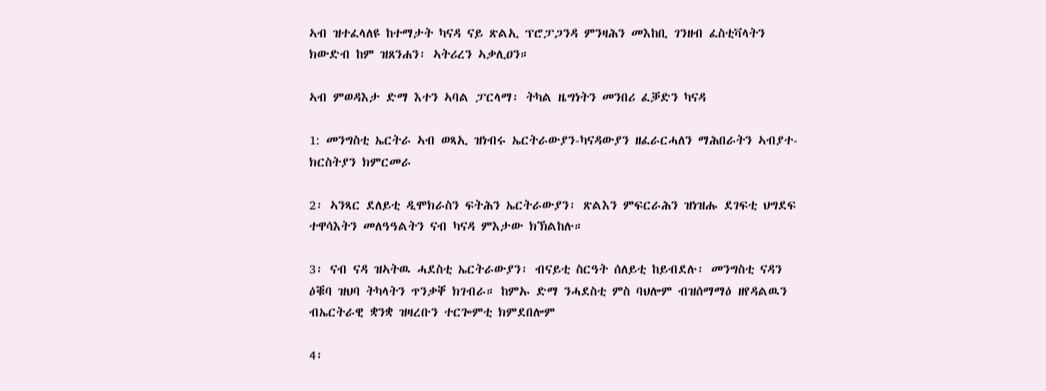ኣብ ዝተፈላለዩ ከተማታት ካናዳ ናይ ጽልኢ ፕሮፓጋንዳ ምንዛሕን መእከቢ ገንዘብ ፈስቲቫላትን ክውድብ ከም ዝጸንሐን፡ ኣትሪረን ኣቃሊዐን።

ኣብ ምወዳእታ ድማ እተን ኣባል ፓርላማ፡ ትካል ዜግነትን መንበሪ ፈቓድን ካናዳ

1: መንግስቲ ኤርትራ ኣብ ወጻኢ ዝነብሩ ኤርትራውያን-ካናዳውያን ዘፈራርሓለን ማሕበራትን ኣብያተ-ክርስትያን ክምርመራ

2፡ ኣንጻር ደለይቲ ዲሞክራስን ፍትሕን ኤርትራውያን፡ ጽልእን ምፍርራሕን ዝነዝሑ ደገፍቲ ህግደፍ ተዋሳእትን መለዓዓልትን ናብ ካናዳ ምእታው ክኽልከሉ።

3፡ ናብ ናዳ ዝኣትዉ ሓደስቲ ኤርትራውያን፡ ብናይቲ ስርዓት ሰለይቲ ከይብደሉ፡ መንግስቲ ናዳን ዕቑባ ዝህባ ትካላትን ጥንቃቐ ክገብራ። ከምኡ ድማ ንሓደስቲ ምስ ባህሎም ብዝሰማማዕ ዘየዳልዉን ብኤርትራዊ ቋንቋ ዝዛረቡን ተርጐምቲ ክምደበሎም

4፡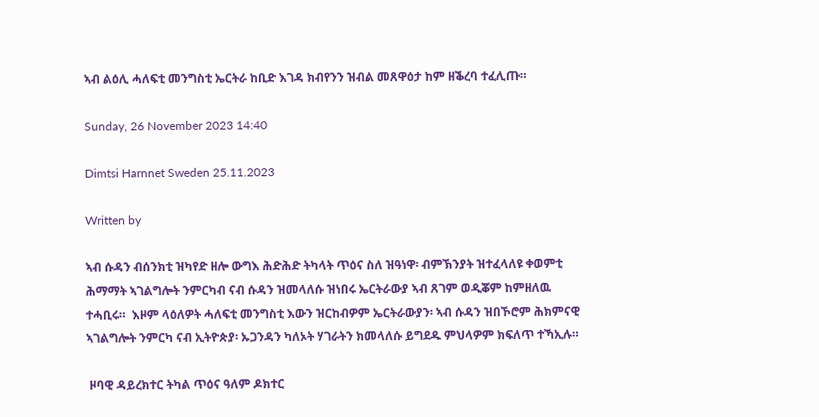ኣብ ልዕሊ ሓለፍቲ መንግስቲ ኤርትራ ከቢድ እገዳ ክብየንን ዝብል መጸዋዕታ ከም ዘቕረባ ተፈሊጡ።

Sunday, 26 November 2023 14:40

Dimtsi Harnnet Sweden 25.11.2023

Written by

ኣብ ሱዳን ብሰንክቲ ዝካየድ ዘሎ ውግእ ሕድሕድ ትካላት ጥዕና ስለ ዝዓነዋ፡ ብምኽንያት ዝተፈላለዩ ቀወምቲ ሕማማት ኣገልግሎት ንምርካብ ናብ ሱዳን ዝመላለሱ ዝነበሩ ኤርትራውያ ኣብ ጸገም ወዲቖም ከምዘለዉ ተሓቢሩ።  እዞም ላዕለዎት ሓለፍቲ መንግስቲ እውን ዝርከብዎም ኤርትራውያን፡ ኣብ ሱዳን ዝበኾሮም ሕክምናዊ ኣገልግሎት ንምርካ ናብ ኢትዮጵያ፡ ኡጋንዳን ካለኦት ሃገራትን ክመላለሱ ይግደዱ ምህላዎም ክፍለጥ ተኻኢሉ።

 ዞባዊ ዳይረክተር ትካል ጥዕና ዓለም ዶክተር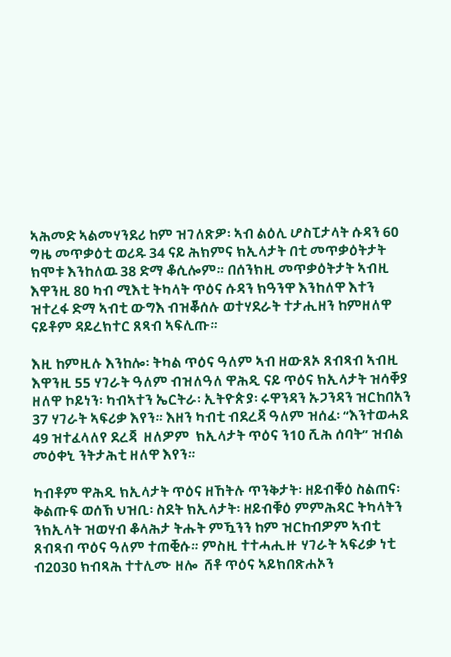ኣሕመድ ኣልመሃንደሪ ከም ዝገለጽዎ፡ ኣብ ልዕሊ ሆስፒታላት ሱዳን 60 ግዜ መጥቃዕቲ ወሪዱ 34 ናይ ሕክምና ክኢላታት በቲ መጥቃዕትታት ክሞቱ እንከለዉ 38 ድማ ቆሲሎም። በሰንክዚ መጥቃዕትታት ኣብዚ እዋንዚ 80 ካብ ሚእቲ ትካላት ጥዕና ሱዳን ክዓንዋ እንከለዋ እተን ዝተረፋ ድማ ኣብቲ ውግእ ብዝቖሰሉ ወተሃደራት ተታሒዘን ከምዘለዋ ናይቶም ዳይረክተር ጸጻብ ኣፍሊጡ።

እዚ ከምዚሉ እንከሎ፡ ትካል ጥዕና ዓለም ኣብ ዘውጸኦ ጸብጻብ ኣብዚ እዋንዚ 55 ሃገራት ዓለም ብዝለዓለ ዋሕዲ ናይ ጥዕና ክኢላታት ዝሳቐያ ዘለዋ ኮይነን፡ ካብኣተን ኤርትራ፡ ኢትዮጵያ፡ ሩዋንዳን ኡጋንዳን ዝርከበአን 37 ሃገራት ኣፍሪቃ እየን። እዘን ካብቲ ብደረጃ ዓለም ዝሰፈ፡ “እንተወሓደ 49 ዝተፈላለየ ደረጃ  ዘለዎም  ክኢላታት ጥዕና ን10 ሺሕ ሰባት” ዝብል መዕቀኒ ንትታሕቲ ዘለዋ እየን።

ካብቶም ዋሕዲ ክኢላታት ጥዕና ዘኸትሉ ጥንቅታት፡ ዘይብቑዕ ስልጠና፡ ቅልጡፍ ወሰኽ ህዝቢ፡ ስደት ክኢላታት፡ ዘይብቑዕ ምምሕዳር ትካላትን ንክኢላት ዝወሃብ ቆላሕታ ትሑት ምዃንን ከም ዝርከብዎም ኣብቲ ጸብጻብ ጥዕና ዓለም ተጠቒሱ። ምስዚ ተተሓሒዙ ሃገራት ኣፍሪቃ ነቲ  ብ2030 ክብጻሕ ተተሊሙ ዘሎ  ሸቶ ጥዕና ኣይክበጽሐኦን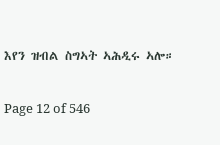እየን ዝብል ስግኣት ኣሕዲሩ ኣሎ።

Page 12 of 546